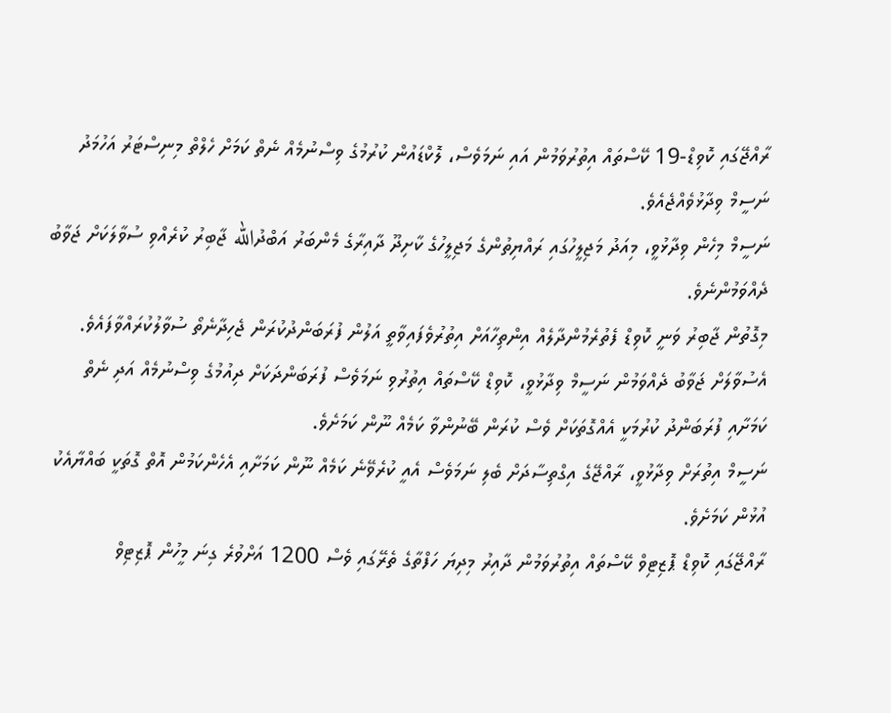ރާއްޖޭގައި ކޮވިޑް-19 ކޭސްތައް އިތުރުވަމުން އައި ނަމަވެސް، ލޮކްޑައުން ކުރުމުގެ ވިސްނުމެއް ނެތް ކަމަށް ހެލްތް މިނިސްޓަރު އަހުމަދު ނަސީމް ވިދާޅުވެއްޖެއެވެ.
ނަސީމް މިހެން ވިދާޅުވީ، މިއަދު މަޖިލީހުގައި ރައްޔިތުންގެ މަޖިލީހުގެ ކާށިދޫ ދާއިރާގެ މެންބަރު އަބްދުالله ޖާބިރު ކުރެއްވި ސުވާލަކަށް ޖަވާބު ދެއްވަމުންނެވެ.
މިގޮތުން ޖާބިރު ވަނީ ކޮވިޑް ފެތުރެމުންދާލެއް އިންތިހާއަށް އިތުރުވެފައިވާތީ އަލުން ފުރަބަންދުކުރަން ޖެހިދާނެތޯ ސުވާލުކުރައްވާފައެވެ.
އެސުވާލަށް ޖަވާބު ދެއްވަމުން ނަސީމް ވިދާޅުވީ، ކޮވިޑް ކޭސްތައް އިތުރުވި ނަމަވެސް ފުރަބަންދަކަށް ދިއުމުގެ ވިސްނުމެއް އަދި ނެތް ކަމަށާއި ފުރަބަންދު ކުރުމަކީ އެއްގޮތަކަށް ވެސް ކުރަން ބޭނުންވާ ކަމެއް ނޫން ކަމަށެވެ.
ނަސީމް އިތުރަށް ވިދާޅުވީ، ރާއްޖޭގެ އިގްތިސާދަށް ބެލި ނަމަވެސް އެއީ ކުރެވޭނެ ކަމެއް ނޫން ކަމަށާއި އެހެންކަމުން އޮތް ގޮތަކީ ބައްޔާއެކު އުޅުން ކަމަށެވެ.
ރާއްޖޭގައި ކޮވިޑް ޕޮޒިޓިވް ކޭސްތައް އިތުރުވަމުން ދާއިރު މިދިޔަ ހަފްތާގެ ތެރޭގައި ވެސް 1200 އަށްވުރެ ގިނަ މީހުން ޕޮޒިޓިވް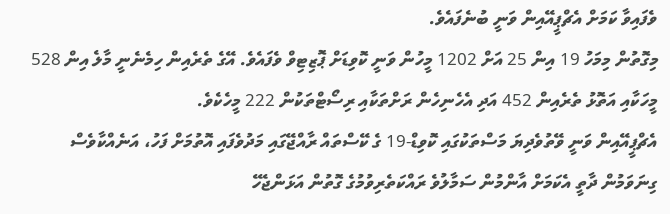ވެފައިވާ ކަމަށް އެޗްޕީއޭއިން ވަނީ ބުނެފައެވެ.
މިގޮތުން މިމަހު 19 އިން 25 އަށް 1202 މީހުން ވަނީ ކޮވިޑަށް ޕޮޒިޓިވް ވެފައެވެ. އޭގެ ތެރެއިން ހިމެނެނީ މާލެ އިން 528 މީހަކާއި އަތޮޅު ތެރެއިން 452 އަދި އެހެނިހެން ރަށްތަކާއި ރިސޯޓްތަކުން 222 މީހެކެވެ.
އެޗްޕީއޭއިން ވަނީ ވޭތުވެދިޔަ މަސްތަކުގައި ކޮވިޑް-19 ގެ ކޭސްތައް ރާއްޖޭގައި މަދުވެފައި އޮތުމަށް ފަހު، އަނެއްކާވެސް ގިނަވަމުން ދާތީ އެކަމަށް އާންމުން ސަމާލުވެ ރައްކަތެރިވުމުގެ ގޮތުން އަޅަންޖެހޭ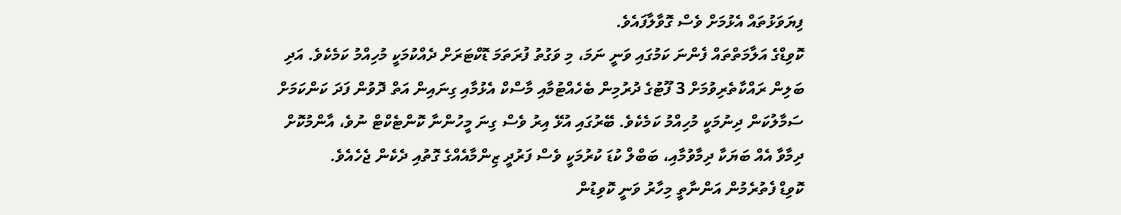ފިޔަވަޅުތައް އެޅުމަށް ވެސް ގޮވާލާފައެވެ.
ކޮވިޑްގެ އަލާމަތްތައް ފެންނަ ކަމުގައި ވަނީ ނަމަ، މި ވަގުތު ފުރަތަމަ ޑޮކްޓަރަށް ދެއްކުމަކީ މުހިއްމު ކަމެކެވެ. އަދި ބަލިން ރައްކާތެރިވުމަށް 3 ފޫޓުގެ ދުރުމިން ބެހެއްޓުމާއި މާސްކް އެޅުމާއި ގިނައިން އަތް ދޮވުން ފަދަ ކަންކަމަށް ސަމާލުކަން ދިނުމަކީ މުހިއްމު ކަމެކެވެ. ބޭރުގައި އުޅޭ އިރު ވެސް ގިނަ މީހުންނާ ކޮންޓެކްޓް ނުވެ، އާންމުކޮށް ދިމާވާ އެއް ބަޔަކާ ދިމާވުމާއި، ބަބްލް ކުޑަ ކުރުމަކީ ވެސް ފަރުދީ ޒިންމާއެއްގެ ގޮތުއި ދެކެން ޖެހެއެވެ.
ކޮވިޑް ފެތުރެމުން އަންނާތީ މިހާރު ވަނީ ކޮވިޑުން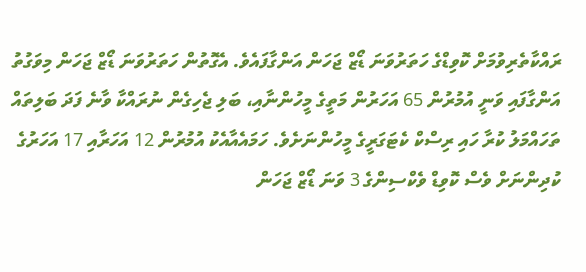ރައްކާތެރިވުމަށް ކޮވިޑްގެ ހަތަރުވަނަ ޑޯޒް ޖަހަން އަންގާފައެވެ. އެގޮތުން ހަތަރުވަނަ ޑޯޒް ޖަހަން މިވަގުތު އަންގާފައި ވަނީ އުމުރުން 65 އަހަރުން މަތީގެ މީހުންނާއި، ބަލި ޖެހިގެން ނުރައްކާ ވާނެ ފަދަ ބަލިތައް ތަހައްމަލު ކުރާ ހައި ރިސްކް ކެޓަގަރީގެ މީހުންނަށެވެ. ހަމައެއާއެކު އުމުރުން 12 އަހަރާއި 17 އަހަރުގެ ކުދިންނަށް ވެސް ކޮވިޑް ވެކްސިންގެ 3 ވަނަ ޑޯޒް ޖަހަން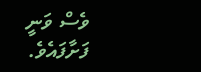ވެސް ވަނީ ފަށާފައެވެ.